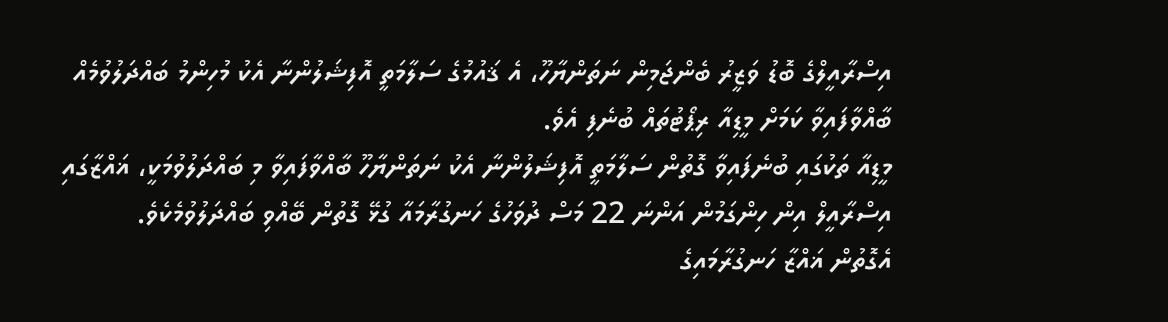އިސްރާއީލްގެ ބޮޑު ވަޒީރު ބެންޖަމިން ނަތަންޔާހޫ، އެ ޤައުމުގެ ސަލާމަތީ އޮފިޝަލުންނާ އެކު މުހިންމު ބައްދަލުވުމެއް ބާއްވާފައިވާ ކަމަށް މީޑިއާ ރިޕޯޓުތައް ބުނެފި އެވެ.
މީޑިއާ ތަކުގައި ބުނެފައިވާ ގޮތުން ސަލާމަތީ އޮފިޝަލުންނާ އެކު ނަތަންޔާހޫ ބާއްވާފައިވާ މި ބައްދަލުވުމަކީ، ޣައްޒާގައި އިސްރާއީލް އިން ހިންގަމުން އަންނަ 22 މަސް ދުވަހުގެ ހަނގުރާމައާ ގުޅޭ ގޮތުން ބޭއްވި ބައްދަލުވުމެކެވެ.
އެގޮތުން ޣައްޒާ ހަނގުރާމައިގެ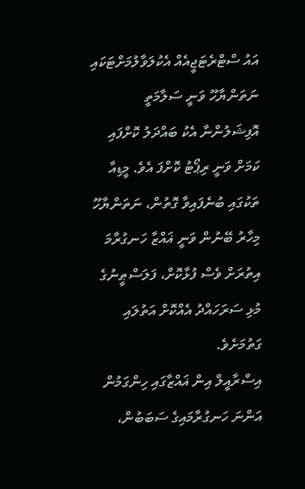އައު ސްޓްރެޓަޖީއެއް އެކުލަވާލުމަށްޓަކައި ނަތަންޔާހޫ ވަނީ ސަލާމަތީ އޮފިޝަލުންނާ އެކު ބައްދަލު ކޮށްފައި ކަމަށް ވަނީ ރިޕޯޓު ކޮށްފަ އެވެ. މީޑިއާ ތަކުގައި ބުނެފައިވާ ގޮތުން، ނަތަންޔާހޫ މިހާރު ބޭނުން ވަނީ ޣައްޒާ ހަނގުރާމަ އިތުރަށް ވެސް ފުޅާކޮށް، ފަލަސްޠީނުގެ މުޅި ސަރަހައްދު އެއްކޮށް އަތުލައި ގަތުމަށެވެ.
އިސްރާއީލް އިން ޣައްޒާގައި ހިންގަމުން އަންނަ ހަނގުރާމައިގެ ސަބަބުން،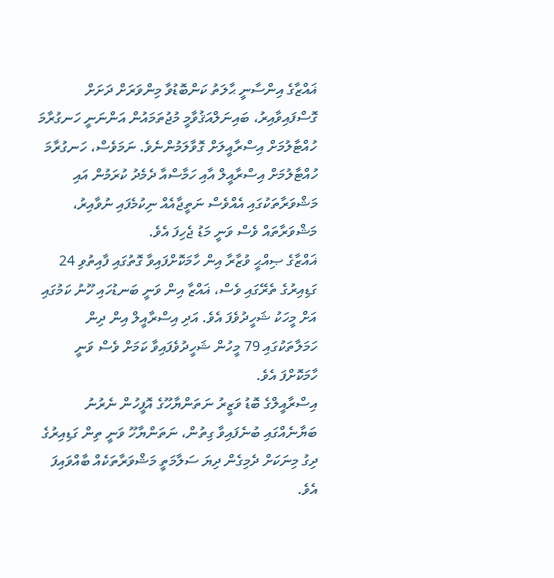ޣައްޒާގެ އިންސާނީ ޙާލަތު ކަންބޮޑުވާ މިންވަރަށް ދަށަށް ގޮސްފައިވާއިރު، ބައިނަލްއަޤުވާމީ މުޖުތަމައުން އަންނަނީ ހަނގުރާމަ ހުއްޓާލުމަށް އިސްރާއީލަށް ގޮވާލަމުންނެވެ. ނަމަވެސް، ހަނގުރާމަ ހުއްޓާލުމަށް އިސްރާއީލް އާއި ހަމާސްއާ ދެމެދު ކުރަމުން އައި މަޝްވަރާތަކުގައި އެއްވެސް ނަތީޖާއެއް ނިކުމެފައި ނުވާއިރު، މަޝްވަރާތައް ވެސް ވަނީ މަޑު ޖެހިފަ އެވެ.
ޣައްޒާގެ ޞިއްޙީ ވުޒާރާ އިން ހާމަކޮށްފައިވާ ގޮތުގައި ފާއިތުވި 24 ގަޑިއިރުގެ ތެރޭގައި ވެސް، ޣައްޒާ އިން ވަނީ ބަނޑުހައި ހޫނު ކަމުގައި އަށް މީހަކު ޝަހީދުވެފަ އެވެ. އަދި އިސްރާއީލް އިން ދިން ހަމަލާތަކުގައި 79 މީހުން ޝަހީދުވެފައިވާ ކަމަށް ވެސް ވަނީ ހާމަކޮށްފަ އެވެ.
އިސްރާއީލްގެ ބޮޑު ވަޒީރު ނަތަންޔާހޫގެ އޮފީހުން ނެރުނު ބަޔާނެއްގައި ބުނެފައިވާ ގިތުން، ނަތަންޔާހޫ ވަނީ ތިން ގަޑިއިރުގެ ދިގު މިނަކަށް ދެމިގެން ދިޔަ ސަލާމަތީ މަޝްވަރާތަކެއް ބާއްވައިފަ އެވެ.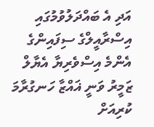އަދި އެ ބައްދަލުވުމުގައި އިސްރާއީލްގެ ސިފައިންގެ އެންމެ އިސްވެރިޔާ އެޔާލް ޒަމީރު ވަނީ ޣައްޒާ ހަނގުރާމަ ކުރިއަށް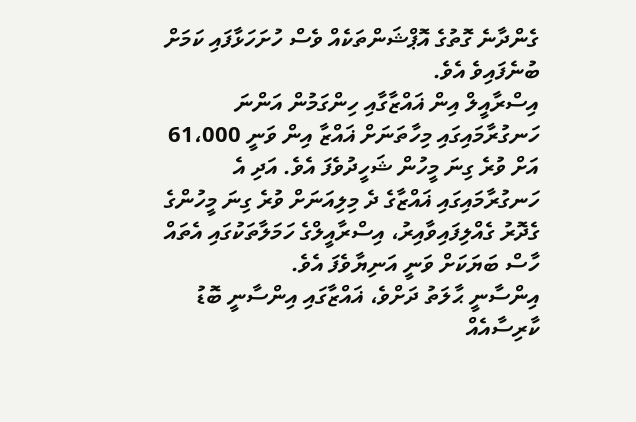ގެންދާނެ ގޮތުގެ އޮޕްޝަންތަކެއް ވެސް ހުށަހަޅާފައި ކަމަށް ބުނެފައިވެ އެވެ.
އިސްރާއީލް އިން ޣައްޒާގާއި ހިންގަމުން އަންނަ ހަނގުރާމައިގައި މިހާތަނަށް ޣައްޒާ އިން ވަނީ 61،000 އަށް ވުރެ ގިނަ މީހުން ޝަހީދުވެފަ އެވެ. އަދި އެ ހަނގުރާމައިގައި ޣައްޒާގެ ދެ މިލިއަނަށް ވުރެ ގިނަ މީހުންގެ ގެދޮރު ގެއްލިފައިވާއިރު، އިސްރާއީލްގެ ހަމަލާތަކުގައި އެތައް ހާސް ބަޔަކަށް ވަނީ އަނިޔާވެފަ އެވެ.
އިންސާނީ ޙާލަތު ދަށްވެ، ޣައްޒާގައި އިންސާނީ ބޮޑު ކާރިސާއެއް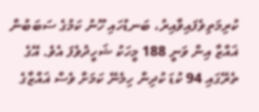ކުރިމަތިވެފައިވާއިރު، ބަނޑުހައި ހޫނު ކަމުގެ ސަބަބުން ޣައްޒާ އިން ވަނީ 188 މީހަކު ޝަހީދުވެފަ އެވެ. އޭގެ ތެރޭގައި 94 ކުޑަ ކުދިން ހިމެނޭ ކަމަށް ވެސް ޣައްޒާގެ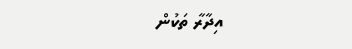އިދާރާ ތަކުން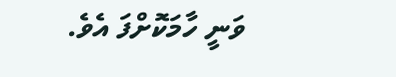ވަނީ ހާމަކޮށްފަ އެވެ.